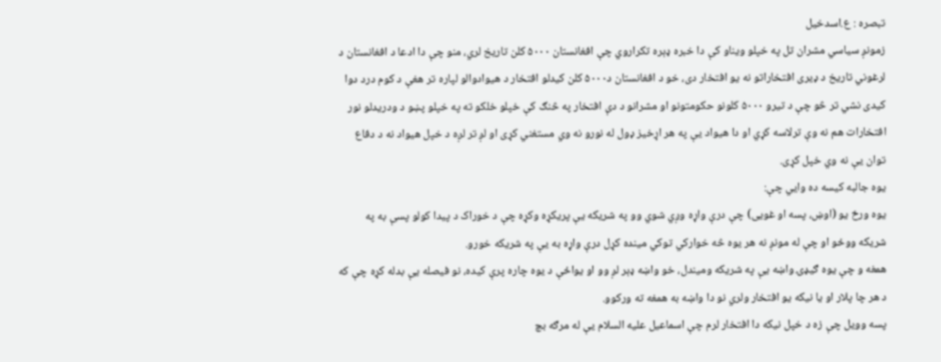تبصره : ع.اسدخیل
زمونږ سیاسي مشران تل په خپلو ویناو کې دا خبره ډېره تکراروي چې افغانستان ۵۰۰۰ کلن تاریخ لري، منو چې دا ادعا د افغانستان د لرغوني تاریخ د ډیری افتخاراتو نه یو افتخار دی، خو د افغانستان د۵۰۰۰ کلن کیدلو افتخار د هیوادوالو لپاره تر هغې د کوم درد دوا کیدی نشي تر څو چې د تیرو ۵۰۰۰ کلونو حکومتونو او مشرانو د دې افتخار په څنګ کې خپلو خلکو ته په خپلو پښو د ودریدلو نور افتخارات هم نه وې ترلاسه کړي او دا هیواد یې په هر اړخیز ډول له نورو نه وي مستغني کړی او لږ تر لږه د خپل هیواد نه د دفاع توان یې نه وي خپل کړی.
یوه جالبه کیسه ده وایي چې:
یوه ورځ یو (اوښ، پسه او غویی) چې درې واړه وږي شوي وو په شریکه یې پریکړه وکړه چې د خوراک د پیدا کولو پسې به په شریکه ووځو او چې له مونږ نه هر یوه څه خوارکي توکي مینده کړل درې واړه به یې په شریکه خورو.
همغه و چې یوه ګیډۍ واښه یې په شریکه ومیندل، خو واښه ډېر لږ وو او یواځې د یوه چاره پرې کیده، نو فیصله یې بدله کړه چې که د هر چا پلار او یا نیکه یو افتخار ولري نو دا واښه به همغه ته ورکوو.
پسه وویل چې زه د خپل نیکه دا افتخار لرم چې اسماعیل علیه السلام یې له مرګه بچ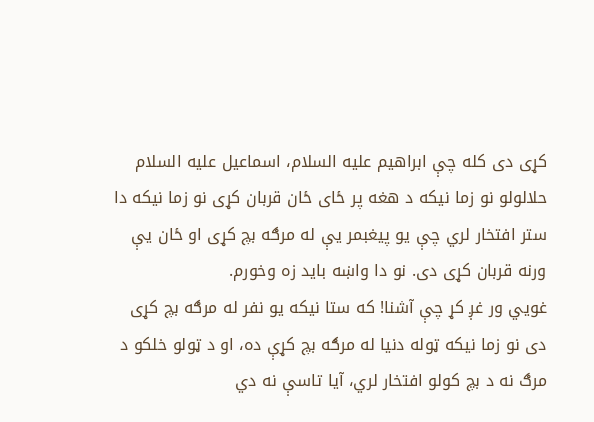کړی دی کله چې ابراهیم علیه السلام، اسماعیل علیه السلام حلالولو نو زما نیکه د هغه پر ځای ځان قربان کړی نو زما نیکه دا ستر افتخار لري چې یو پیغبمر یې له مرګه بچ کړی او ځان یې ورنه قربان کړی دی. نو دا واښه باید زه وخورم.
غویي ور غږ کړ چې آشنا! که ستا نیکه یو نفر له مرګه بچ کړی دی نو زما نیکه ټوله دنیا له مرګه بچ کړې ده، او د ټولو خلکو د مرګ نه د بچ کولو افتخار لري، آیا تاسې نه دي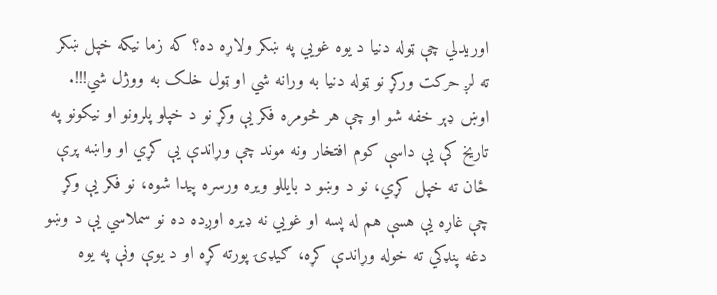اوریدلي چې ټوله دنیا د یوه غویي په ښکر ولاړه ده؟ که زما نیکه خپل ښکر ته لږ حرکت ورکړ نو ټوله دنیا به ورانه شي او ټول خلک به ووژل شي!!!.
اوښ ډېر خفه شو او چې هر څومره فکر یې وکړ نو د خپلو پلرونو او نیکونو په تاریخ کې یې داسې کوم افتخار ونه موند چې وړاندې یې کړي او واښه پرې ځان ته خپل کړي، نو د وښو د بایللو ویره ورسره پیدا شوه، نو فکر یې وکړ چې غاړه یې هسې هم له پسه او غویي نه ډیره اوږده ده نو سملاسي یې د وښو دغه پنډکي ته خوله وړاندې کړه، ګیډۍ پورته کړه او د یوې ونې په یوه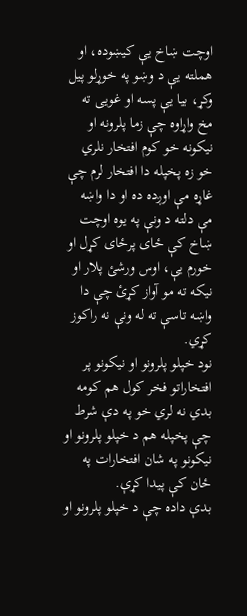اوچت ښاخ یې کیښوده، او هملته یې د وښو په خوړلو پیل وکړ، بیا یې پسه او غویی ته مخ واړاوه چې زما پلرونه او نیکونه خو کوم افتخار نلري خو زه پخپله دا افتخار لرم چې غاړه مې اوږده ده او دا واښه مې دلته د ونې په یوه اوچت ښاخ کې ځای پرځای کړل او خورم یې، اوس ورشئ پلار او نیکه ته مو آواز کړئ چې دا واښه تاسې ته له ونې نه راکوز کړي.
نود خپلو پلرونو او نیکونو پر افتخاراتو فخر کول هم کومه بدي نه لري خو په دې شرط چې پخپله هم د خپلو پلرونو او نیکونو په شان افتخارات په ځان کې پیدا کړې.
بدې داده چې د خپلو پلرونو او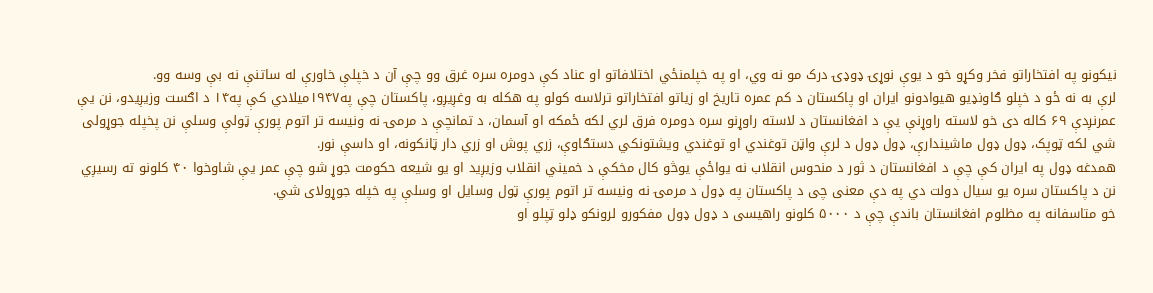نیکونو په افتخاراتو فخر وکړو خو د یوې نوړۍ ډوډۍ درک مو نه وي، او په خپلمنځي اختلافاتو او عناد کې دومره سره غرق وو چې آن د خپلې خاورې له ساتنې نه بې وسه وو.
لرې به نه ځو د خپلو ګاونډیو هیوادونو ایران او پاکستان د کم عمره تاریخ او زیاتو افتخاراتو ترلاسه کولو په هکله به وغږیږو، پاکستان چې په۱۹۴۷میلادي کې په۱۴ د اګست وزیږیدو، نن یې عمرنږدې ۶۹ کاله دی خو لاسته راوړنې یې د افغانستان د لاسته راوړنو سره دومره فرق لري لکه ځمکه او آسمان، د تمانچې د مرمۍ نه ونیسه تر اتوم پورې ټولې وسلې نن پخپله جوړولی شي لکه ټوپک، ډول ډول ماشیندارې، ډول ډول د لرې واټن توغندي او توغندي ویشتونکي دستګاوې، زري پوش او زري دار ټانکونه، او داسې نور.
همدغه ډول په ایران کې چې د افغانستان د ثور د منحوس انقلاب نه یواځې یوڅو کال مخکې د خمیني انقلاب وزیږید او یو شیعه حکومت جوړ شو چې عمر یې شاوخوا ۴۰ کلونو ته رسیږي نن د پاکستان سره یو سیال دولت دي په دې معنی چی د پاکستان په ډول د مرمۍ نه ونیسه تر اتوم پورې ټول وسایل او وسلې په خپله جوړولای شي.
خو متاسفانه په مظلوم افغانستان باندې چې د ۵۰۰۰ کلونو راهیسی د ډول ډول مفکورو لرونکو ډلو ټپلو او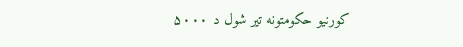کورنیو حکومتونه تیر شول د ۵۰۰۰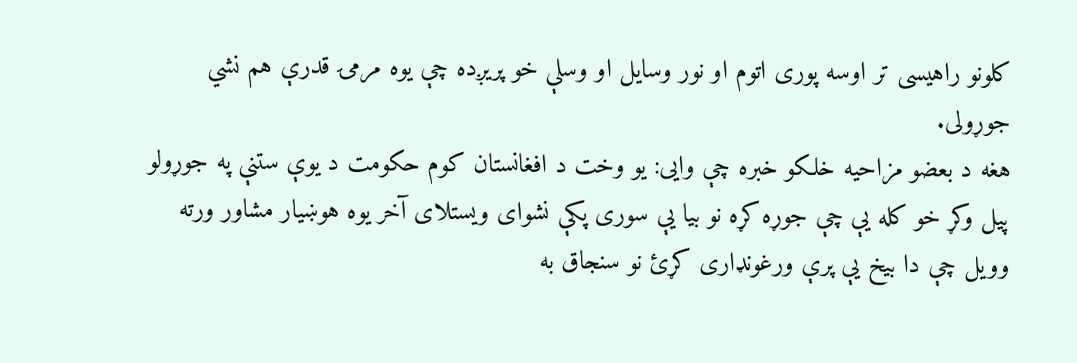کلونو راهیسی تر اوسه پوری اتوم او نور وسایل او وسلې خو پریږده چې یوه مرمۍ قدرې هم نشي جوړولی.
هغه د بعضو مزاحیه خلکو خبره چې وایی: یو وخت د افغانستان کوم حکومت د یوې ستنې په جوړولو پیل وکړ خو کله یې چې جوړه کړه نو بیا یې سوری پکې نشوای ویستلای آخر یوه هوښیار مشاور ورته وویل چې دا بیخ یې پرې ورغونډاری کړئ نو سنجاق به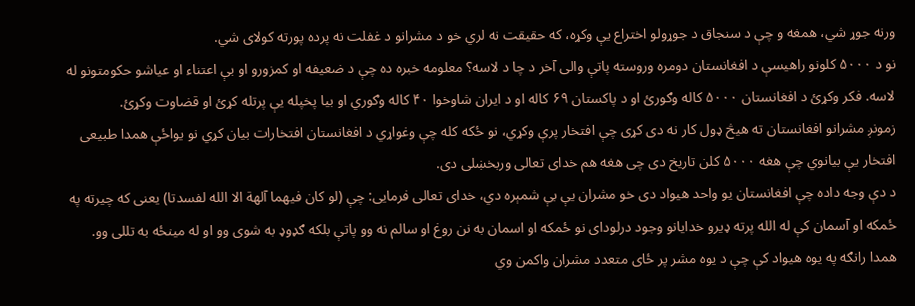ورنه جوړ شي، همغه و چې د سنجاق د جوړولو اختراع یې وکړه، که حقیقت نه لري خو د مشرانو د غفلت نه پرده پورته کولای شي.
نو د ۵۰۰۰ کلونو راهیسې د افغانستان دومره وروسته پاتې والی آخر د چا د لاسه؟ معلومه خبره ده چې د ضعیفه او کمزورو او بې اعتناء او عیاشو حکومتونو له لاسه. فکر وکړئ د افغانستان ۵۰۰۰ کاله وګورئ او د پاکستان ۶۹ کاله او د ایران شاوخوا ۴۰ کاله وګوري او بیا پخپله یې پرتله کړئ او قضاوت وکړئ.
زمونږ مشرانو افغانستان ته هیڅ ډول کار نه دی کړی چې افتخار پرې وکړي، نو ځکه کله چې وغواړي د افغانستان افتخارات بیان کړي نو یواځې همدا طبیعی افتخار یې بیانوي چې هغه ۵۰۰۰ کلن تاریخ دی چی هغه هم خدای تعالی وربخښلی دی.
د دې وجه داده چې افغانستان یو واحد هیواد دی خو مشران یې بې شمېره دي، خدای تعالی فرمایی: چې (لو کان فیهما آلهة الا الله لفسدتا) یعنی که چیرته په ځمکه او آسمان کې له الله پرته ډیرو خدایانو وجود درلودای نو ځمکه او اسمان به نن روغ او سالم نه وو پاتې بلکه ګډوډ به شوی وو او له مینځه به تللی وو.
همدا رانګه په یوه هیواد کې چې د یوه مشر پر ځای متعدد مشران واکمن وي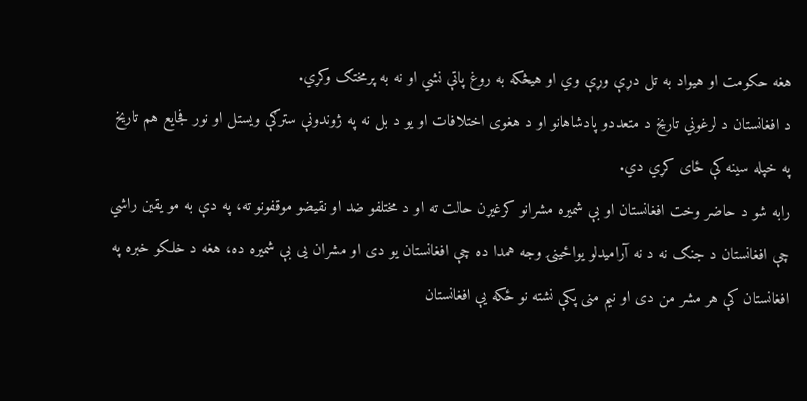هغه حکومت او هیواد به تل دړې وړې وي او هیڅکه به روغ پاتې نشي او نه به پرمختګ وکړي.
د افغانستان د لرغوني تاریخ د متعددو پادشاهانو او د هغوی اختلافات او یو د بل نه په ژوندونې سترګې ویستل او نور فجایع هم تاریخ په خپله سینه کې ځای کړي دي.
رابه شو د حاضر وخت افغانستان او بې شمیره مشرانو کرغیړن حالت ته او د مختلفو ضد او نقیضو موقفونو ته، په دې به مو یقین راشي چې افغانستان د جنګ نه د نه آرامیدلو یواځینۍ وجه همدا ده چې افغانستان یو دی او مشران یی بې شمیره ده، هغه د خلکو خبره په افغانستان کې هر مشر من دی او نیم منی پکې نشته نو ځکه یې افغانستان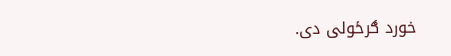خورد ګرځولی دی.